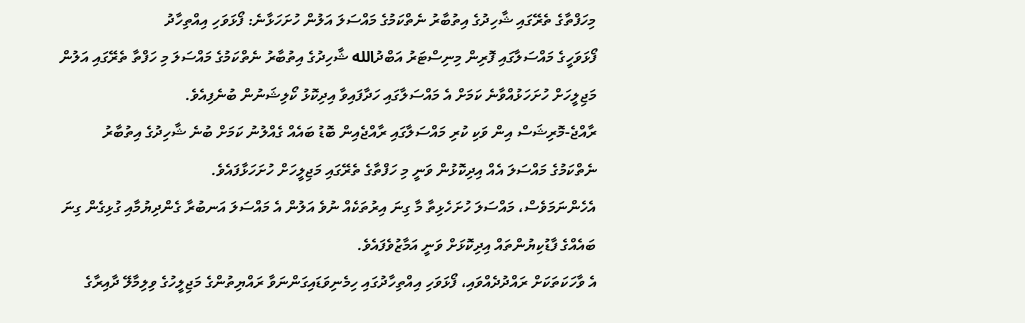މިހަފްތާގެ ތެރޭގައި ޝާހިދުގެ އިތުބާރު ނެތްކަމުގެ މައްސަލަ އަލުން ހުށަހަޅާނެ: ފޯޅަވަހި އިއްތިހާދު
ފޯޅަވަހީގެ މައްސަލާގައި ފޮރިން މިނިސްޓަރު އަބްދުالله ޝާހިދުގެ އިތުބާރު ނެތްކަމުގެ މައްސަލަ މި ހަފްތާ ތެރޭގައި އަލުން މަޖިލީހަށް ހުށަހަޅުއްވާނެ ކަމަށް އެ މައްސަލާގައި ހަދާފައިވާ އިދިކޮޅު ކޯލިޝަނުން ބުނެފިއެވެ.
ރާއްޖެ-މޮރިޝަސް އިން ވަކި ކުރި މައްސަލާގައި ރާއްޖެއިން ބޮޑު ބައެއް ގެއްލުނު ކަމަށް ބުނެ ޝާހިދުގެ އިތުބާރު ނެތްކަމުގެ މައްސަލަ އެއް އިދިކޮޅުން ވަނީ މި ހަފްތާގެ ތެރޭގައި މަޖިލީހަށް ހުށަހަޅާފައެވެ.
އެހެންނަމަވެސް، މައްސަލަ ހުށަހެޅިތާ މާ ގިނަ އިރުތަކެއް ނުވެ އަލުން އެ މައްސަލަ އަނބުރާ ގެންދިޔުމާއި ގުޅިގެން ގިނަ ބައެއްގެ ފާޑުކިޔުންތައް އިދިކޮޅަށް ވަނީ އަމާޒުވެފައެވެ.
އެ ވާހަކަތަކަށް ރައްދުދެއްވައި، ފޯޅަވަހި އިއްތިހާދުގައި ހިމެނިވަޑައިގަންނަވާ ރައްޔިތުންގެ މަޖިލީހުގެ ވިލިމާލޭ ދާއިރާގެ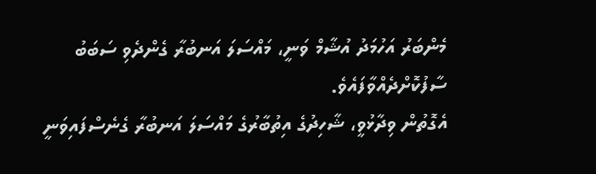މެންބަރު އަހުމަދު އުޝާމް ވަނީ، މައްސަލަ އަނބުރާ ގެންދެވި ސަބަބު ސާފުކޮށްދެއްވާފައެވެ.
އެގޮތުން ވިދާޅުވީ، ޝާހިދުގެ އިތުބާރުގެ މައްސަލަ އަނބުރާ ގެނެސްފައިވަނީ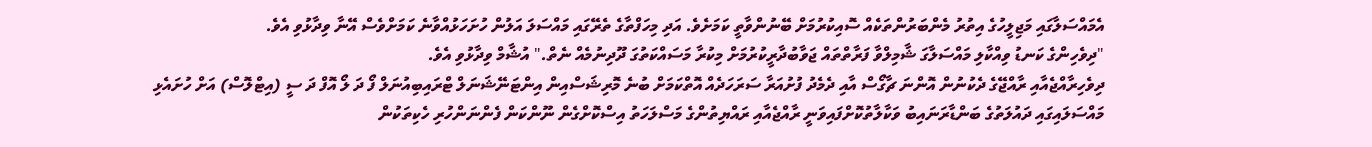އެމައްސަލާގައި މަޖިލީހުގެ އިތުރު މެންބަރުންތަކެއް ސޮއިކުރުމަށް ބޭނުންވާތީ ކަމަށެވެ. އަދި މިހަފްތާގެ ތެރޭގައި މައްސަލަ އަލުން ހުށަހަޅުއްވާނެ ކަމަށްވެސް އޭނާ ވިދާޅުވި އެވެ.
"ދިވެހިންގެ ކަނޑު ވިއްކާލި މައްސަލާގަ ޝާމިލްވާ ފަރާތްތައް ޖަވާބުދާރީކުރުމަށް މިކުރާ މަސައްކަތުގަ ދޫދިނުމެއް ނެތް." އުޝާމް ވިދާޅުވި އެވެ.
ދިވެހިރާއްޖެއާއި ރާއްޖޭގެ ދެކުނުން އޮންނަ ޗާގޯސް އާއި ދެމެދު ފުށުއަރާ ސަރަހަދެއް އޮތްކަމަށް ބުނެ މޮރިޝަސްއިން އިންޓަނޭޝަނަލް ޓްރައިބިއުނަލް ފޯ ދަ ލޯ އޮފް ދަ ސީ (އިޓްލޮސް) އަށް ހުށައެޅި މައްސަލައިގައި ދައުލަތުގެ ބަންޑާރަނައިބު ވަކާލާތުކޮށްފައިވަނީ ރާއްޖެއާއި ރައްޔިތުންގެ މަސްލަހަތު އިސްކޮށްގެން ނޫންކަން ފެންނަންހުރި ހެކިތަކުން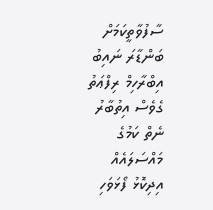ސާފުވާތީކަމަށް ބަންޑާރަ ނައިބު އިބްރާހިމް ރިފްޢަތު ގެވެސް އިތުބާރު ނެތް ކަމުގެ މައްސަލައެއް އިދިކޮޅު ފޯޅަވަހި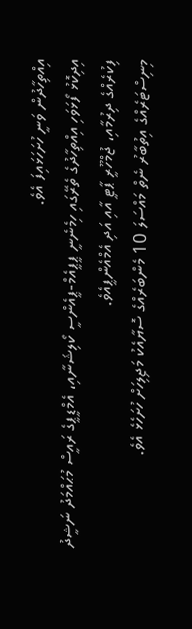އިއްތިހާދުން ވަނީ ހުށަހަޅައިފަ އެވެ.
އިދިކޮޅު ފޯޅަވަހި އިއްތިހާދުގެ ތެރޭގައި ހިމެނެނީ ޕީޕީއެމް-ޕީއެންސީ ކޯލިޝަނާއި، އެމްޑީޕީގެ ރައީސް މުޙައްމަދު ނަޝީދު ފިކުރެއްގެ ދިރުމާއި، ޖުމްހޫރީ ޕާޓީ އާއި އަދި އެމްއެންޕީއެވެ.
މިނިސްޓަރެއްގެ އިތުބާރު ނެތް މައްސަލަ 10 މެންބަރެއްގެ ސޮޔާއެކު މަޖިލިހަށް ހުށަހެޅެ އެވެ.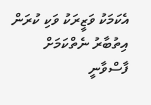އެކަމަކު ވަޒީރަކު ވަކި ކުރަން އިތުބާރު ނެތްކަމަށް ފާސްވާނީ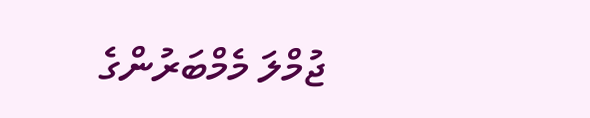ޖުމްލަ މެމްބަރުންގެ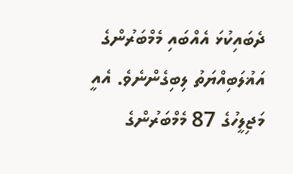ދެބައިކުޅަ އެއްބައި މެމްބަރުންގެ އަޣުލަބިއްޔަތު ލިބިގެންނެވެ. އެއީ މަޖިލީހުގެ 87 މެމްބަރުންގެ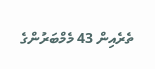ތެރެއިން 43 މެމްބަރުންގެ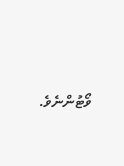ވޯޓުންނެވެ.